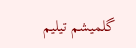گلمیشم تیلیم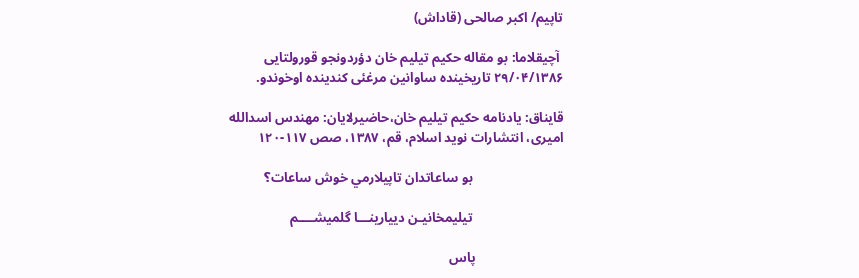تاپیم/ اکبر صالحی (قاداش)

 آچیقلاما: بو مقاله حکیم تیلیم خان دؤردونجو قورولتایی ۲۹/۰۴/۱۳۸۶ تاریخینده ساوانین مرغئی کندینده اوخوندو.

قایناق: یادنامه حکیم تیلیم خان،حاضیرلایان: مهندس اسدالله امیری، انتشارات نوید اسلام، قم، ۱۳۸۷، صص ۱۱۷-۱۲۰

                           بو ساعاتدان تاپيلارمي خوش ساعات؟

                           تيليمخانيـن دييارينـــا گلميشــــم

                          پاس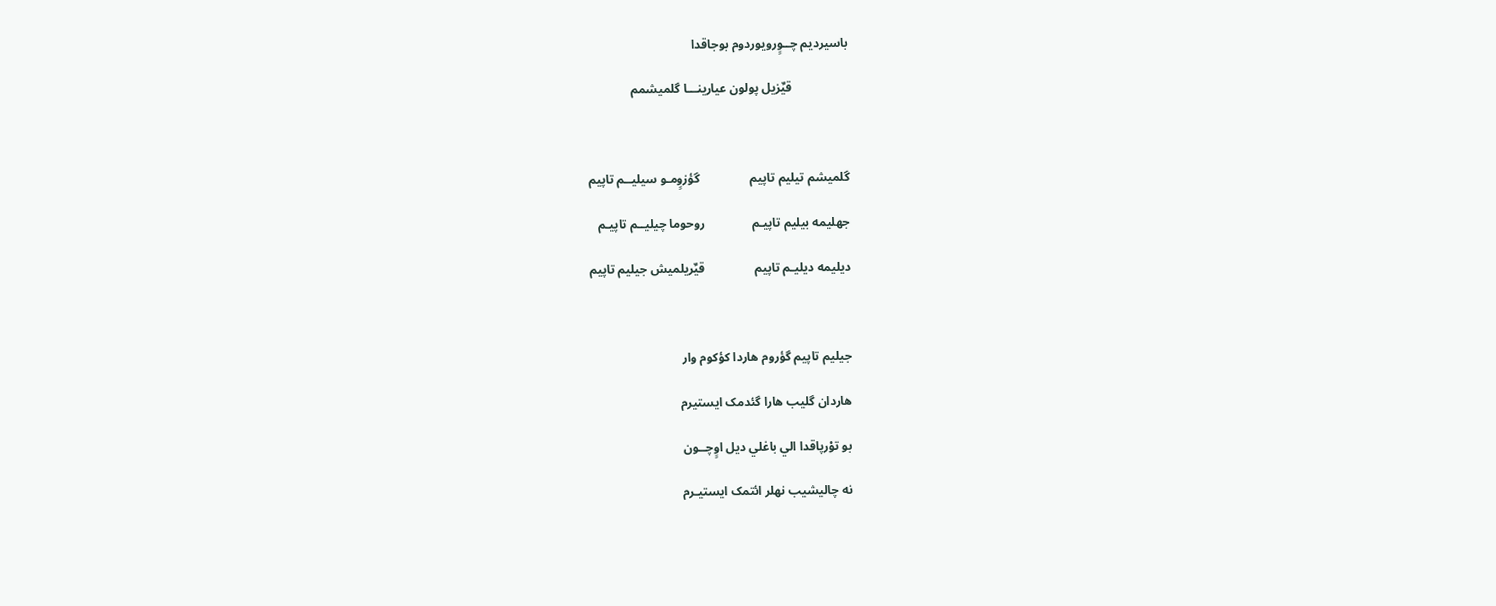باسيرديم چــوٍرويوردوم بوجاقدا

                  قيٌزيل پولون عيارينـــا گلميشمم



گلميشم تيليم تاپيم                گؤزوٍمـو سيليــم تاپيم

جهليمه بيليم تاپيـم               روحوما چيليــم تاپيـم

ديليمه ديليـم تاپيم                قيٌريلميش جيليم تاپيم



جيليم تاپيم گؤروم هاردا کؤکوم وار

هاردان گليب هارا گئدمک ايستيرم

بو توْرپاقدا الي باغلي ديل اوٍچــون

نه چاليشيب نهلر ائتمک ايستيـرم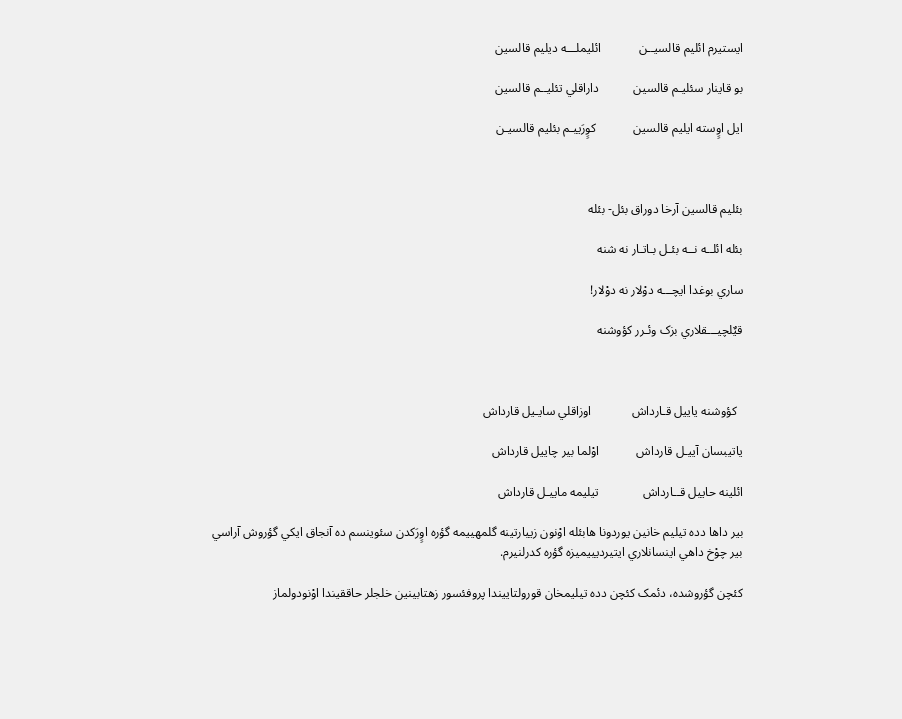ايستيرم ائليم قالسيــن            ائليملـــه ديليم قالسين

بو قاينار سئليـم قالسين           داراقلي تئليــم قالسين

ايل اوٍسته ايليم قالسين            کوٍرَييـم بئليم قالسيـن



بئليم قالسين آرخا دوراق بئل- بئله

بئله ائلــه نــه بئـل بـاتـار نه شنه

ساري بوغدا ايچـــه دوْلار نه دوْلار!

قيٌلچيـــقلاري بزک وئـرر کؤوشنه



  کؤوشنه ياييل قـارداش             اوزاقلي سايـيل قارداش

ياتيبسان آييـل قارداش            اوْلما بير چاييل قارداش

ائلينه حاييل قــارداش              تيليمه ماييـل قارداش

بير داها دده تيليم خانين يوردونا هابئله اوْنون زييارتينه گلمهييمه گؤره اوٍرَکدن سئوينسم ده آنجاق ايکي گؤروش آراسي بير چوْخ داهي اينسانلاري ايتيرديييميزه گؤره کدرلنيرم.

کئچن گؤروشده، دئمک کئچن دده تيليمخان قورولتاييندا پروفئسور زهتابينين خلجلر حاققيندا اوْنودولماز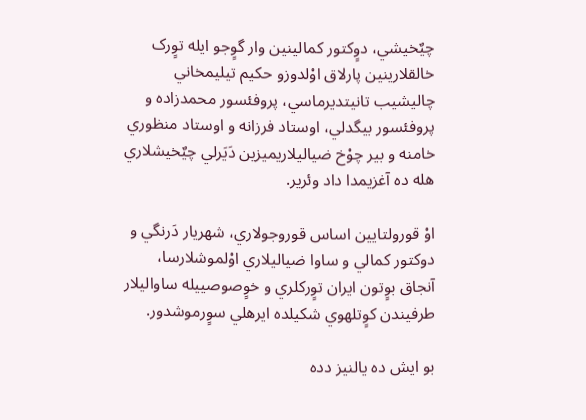چيٌخيشي، دوٍکتور کمالينين وار گوٍجو ايله توٍرک خالقلارينين پارلاق اوْلدوزو حکيم تيليمخاني چاليشيب تانيتديرماسي، پروفئسور محمدزاده و پروفئسور بيگدلي، اوستاد فرزانه و اوستاد منظوري خامنه و بير چوْخ ضياليلاريميزين دَيَرلي چيٌخيشلاري هله ده آغزيمدا داد وئرير.

اوْ قورولتايين اساس قوروجولاري، شهريار دَرنگي و دوکتور کمالي و ساوا ضياليلاري اوْلموشلارسا، آنجاق بوٍتون ايران توٍرکلري و خوٍصوصييله ساواليلار طرفيندن کوٍتلهوي شکيلده ايرهلي سوٍرموشدور.

بو ايش ده يالنيز دده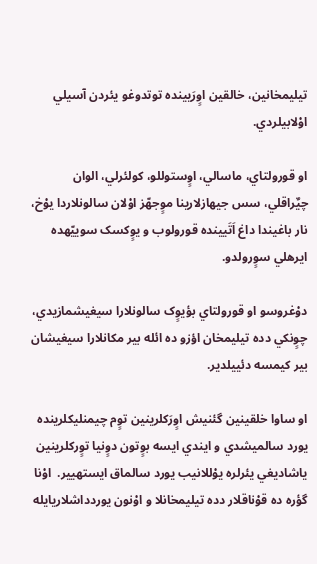تيليمخانين، خالقين اوٍرَيينده توتدوغو يئردن آسيلي اوْلابيلردي.

او قورولتاي، ماسالي، اوٍستوللو، کولئرلي، الوان چيٌراقلي، سس جيهازلارينا موٍجهّز اوْلان سالونلاردا يوْخ، نار باغيندا داغ اَتَيينده قورولوب و يوٍکسک سوييّهده ايرهلي سوٍرولدو.

دوْغروسو او قورولتاي بؤيوٍک سالونلارا سيغيشمازيدي، چوٍنکي دده تيليمخان اؤزو ده ائله بير مکانلارا سيغيشان بير کيمسه دئييلدير.

او ساوا خلقينين گئنيش اوٍرَکلرينين توٍم چيمنليکلرينده يورد سالميشدي و ايندي ايسه بوٍتون دوٍنيا توٍرکلرينين ياشاديغي يئرلره يوْللانيب يورد سالماق ايستهيير.  اوْنا گؤره ده قوْناقلار دده تيليمخانلا و اوْنون يوردداشلاريايله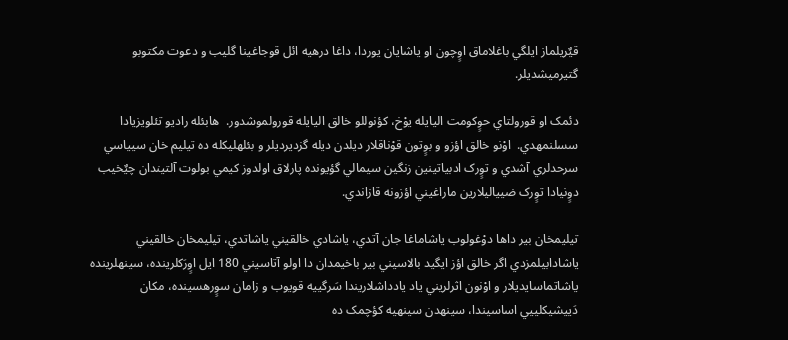قيٌريلماز ايلگي باغلاماق اوٍچون او ياشايان يوردا، داغا درهيه ائل قوجاغينا گليب و دعوت مکتوبو گتيرميشديلر.

دئمک او قورولتاي حوٍکومت اليايله يوْخ، کؤنوللو خالق اليايله قورولموشدور.  هابئله راديو تئلويزيادا سسلنمهدي.  اوْنو خالق اؤزو و بوٍتون قوْناقلار ديلدن ديله گزديرديلر و بئلهليکله ده تيليم خان سيياسي سرحدلري آشدي و توٍرک ادبياتينين زنگين سيمالي گؤيونده پارلاق اولدوز کيمي بولوت آلتيندان چيٌخيب دوٍنيادا توٍرک ضيياليلارين ماراغيني اؤزونه قازاندي.

تيليمخان بير داها دوْغولوب ياشاماغا جان آتدي، ياشادي خالقيني ياشاتدي، تيليمخان خالقيني ياشادابيلمزدي اگر خالق اؤز ايگيد بالاسيني بير باخيمدان دا اولو آتاسيني 180 ايل اوٍرَکلرينده، سينهلرينده ياشاتماسايديلار و اوْنون اثرلريني ياد يادداشلاريندا سَرگييه قويوب و زامان سوٍرهسينده، مکان دَييشيکلييي اساسيندا، سينهدن سينهيه کؤچمک ده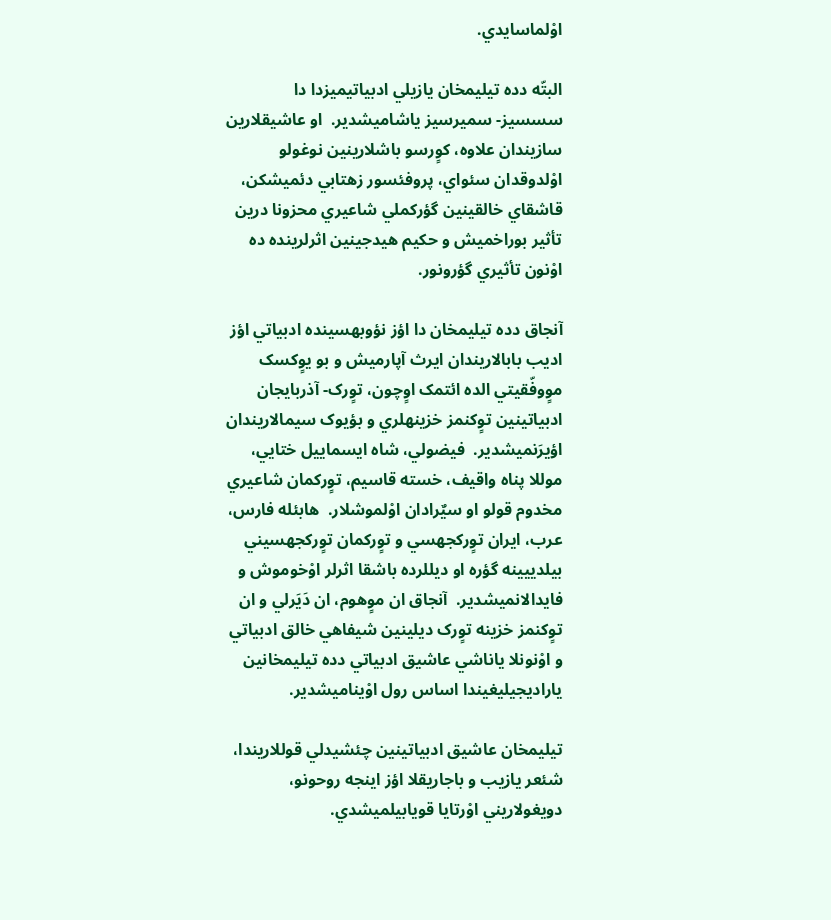اوْلماسايدي.

البتّه دده تيليمخان يازيلي ادبياتيميزدا دا سسسيز- سميرسيز ياشاميشدير.  او عاشيقلارين سازيندان علاوه، کوٍرسو باشلارينين نوغولو اوْلدوقدان سئواي، پروفئسور زهتابي دئميشکن، قاشقاي خالقينين گؤرکملي شاعيري محزونا درين تأثير بوراخميش و حکيم هيدجينين اثرلرينده ده اوْنون تأثيري گؤرونور.

آنجاق دده تيليمخان دا اؤز نؤوبهسينده ادبياتي اؤز اديب بابالاريندان ايرث آپارميش و بو يوٍکسک موٍوفّقيتي الده ائتمک اوٍچون، توٍرک- آذربايجان ادبياتينين توٍکنمز خزينهلري و بؤيوک سيمالاريندان اؤيرَنميشدير.  فيضولي، شاه ايسماييل ختايي، موللا پناه واقيف، خسته قاسيم، توٍرکمان شاعيري مخدوم قولو او سيٌرادان اوْلموشلار.  هابئله فارس، عرب، ايران توٍرکجهسي و توٍرکمان توٍرکجهسيني بيلدييينه گؤره او ديللرده باشقا اثرلر اوْخوموش و فايدالانميشدير.  آنجاق ان موٍهوم، ان دَيَرلي و ان توٍکنمز خزينه توٍرک ديلينين شيفاهي خالق ادبياتي و اوْنونلا ياناشي عاشيق ادبياتي دده تيليمخانين ياراديجيليغيندا اساس رول اوْيناميشدير.

تيليمخان عاشيق ادبياتينين چئشيدلي قوللاريندا، شئعر يازيب و باجاريقلا اؤز اينجه روحونو، دويغولاريني اوْرتايا قويابيلميشدي.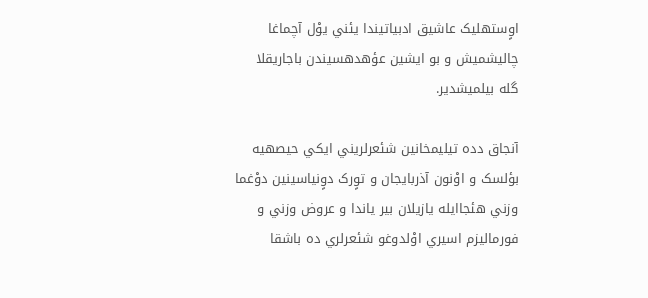اوٍستهليک عاشيق ادبياتيندا يئني يوْل آچماغا چاليشميش و بو ايشين عؤهدهسيندن باجاريقلا گله بيلميشدير.

آنجاق دده تيليمخانين شئعرلريني ايکي حيصهيه بؤلسک و اوْنون آذربايجان و توٍرک دوٍنياسينين دوْغما وزني هئجاايله يازيلان بير ياندا و عروض وزني و فورماليزم اسيري اوْلدوغو شئعرلري ده باشقا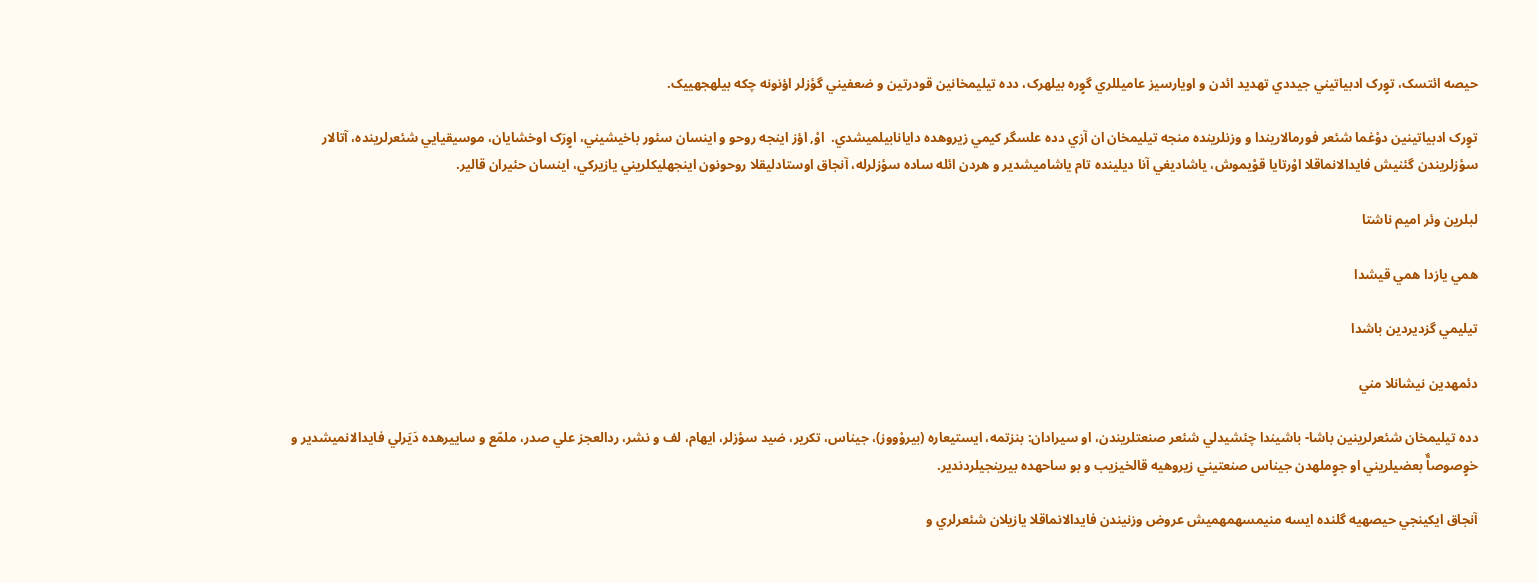حيصه ائتسک، توٍرک ادبياتيني جيددي تهديد ائدن و اويارسيز عاميللري گوٍره بيلهرک، دده تيليمخانين قودرتين و ضعفيني گؤزلر اؤنونه چکه بيلهجهييک.

توٍرک ادبياتينين دوْغما شئعر فورمالاريندا و وزنلرينده منجه تيليمخان ان آزي دده علسگر کيمي زيروهده دايانابيلميشدي.  اوْ, اؤز اينجه روحو و اينسان سئور باخيشيني، اوٍرَک اوخشايان، موسيقيايي شئعرلرينده، آتالار سؤزلريندن گئنيش فايدالانماقلا اوْرتايا قوْيموش، ياشاديغي آنا ديلينده تام ياشاميشدير و هردن ائله ساده سؤزلرله، آنجاق اوستادليقلا روحونون اينجهليکلريني يازيرکي، اينسان حئيران قالير.

لبلرين وئر اميم ناشتا

همي يازدا همي قيشدا

تيليمي گزديردين باشدا

دئمهدين نيشانلا مني

دده تيليمخان شئعرلرينين باشا- باشيندا چئشيدلي شئعر صنعتلريندن، او سيرادان: بنزتمه، ايستيعاره (بيروْووز)، جيناس، تکرير، ضيد سؤزلر، ايهام، لف و نشر، ردالعجز علي صدر، ملمّع و ساييرهده دَيَرلي فايدالانميشدير و خوٍصوصاٌّ بعضيلريني او جوٍملهدن جيناس صنعتيني زيروهيه قالخيزيب و بو ساحهده بيرينجيلردندير.

آنجاق ايکينجي حيصهيه گلنده ايسه منيمسهمهميش عروض وزنيندن فايدالانماقلا يازيلان شئعرلري و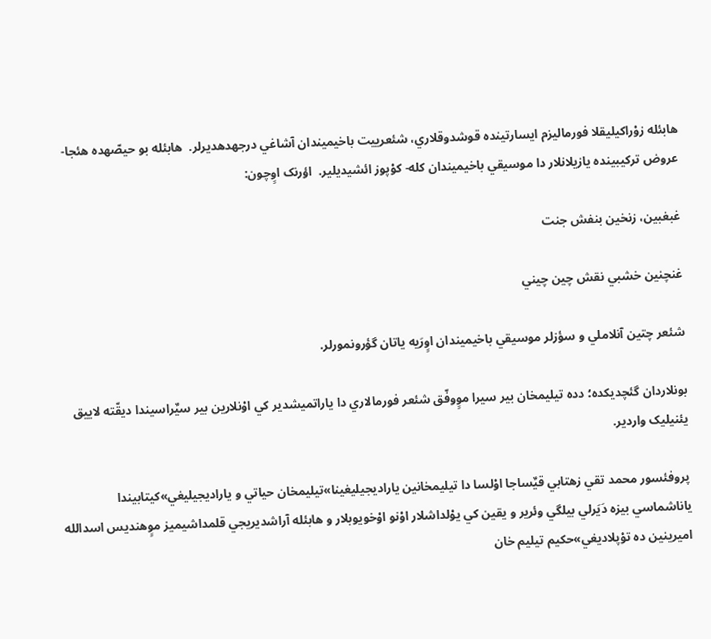هابئله زوْراکيليقلا فورماليزم ايسارتينده قوشدوقلاري، شئعرييت باخيميندان آشاغي درجهدهديرلر.  هابئله بو حيصّهده هئجا-عروض ترکيبينده يازيلانلار دا موسيقي باخيميندان کله- کوْپوز ائشيديلير.  اؤرنک اوٍچون:

غبغبين، زنخين بنفش جنت

غنچنين خشبي نقش چين چيني

شئعر چتين آنلاملي و سؤزلر موسيقي باخيميندان اوٍرَيه ياتان گؤرونمورلر.

بونلاردان گئچديکده؛ دده تيليمخان بير سيرا موٍوفّق شئعر فورمالاري دا ياراتميشدير کي اوْنلارين بير سيٌراسيندا ديقّته لاييق يئنيليک واردير.

پروفئسور محمد تقي زهتابي قيٌساجا اوْلسا دا تيليمخانين ياراديجيليغينا»تيليمخان حياتي و ياراديجيليغي»کيتابيندا ياناشماسي بيزه دَيَرلي بيلگي وئرير و يقين کي يوْلداشلار اوْنو اوْخويوبلار و هابئله آراشديريجي قلمداشيميز موٍهنديس اسدالله اميرينين ده توْپلاديغي»حکيم تيليم خان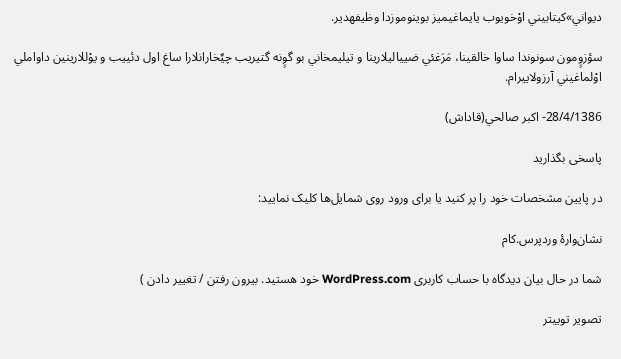ديواني»کيتابيني اوْخويوب يايماغيميز بوينوموزدا وظيفهدير.

سؤزوٍمون سونوندا ساوا خالقينا، مَرَغئي ضيياليلارينا و تيليمخاني بو گوٍنه گتيريب چيٌخارانلارا ساغ اول دئييب و يوْللارينين داواملي اوْلماغيني آرزولاييرام.

28/4/1386- اکبر صالحي(قاداش)

پاسخی بگذارید

در پایین مشخصات خود را پر کنید یا برای ورود روی شمایل‌ها کلیک نمایید:

نشان‌وارهٔ وردپرس.کام

شما در حال بیان دیدگاه با حساب کاربری WordPress.com خود هستید. بیرون رفتن / تغییر دادن )

تصویر توییتر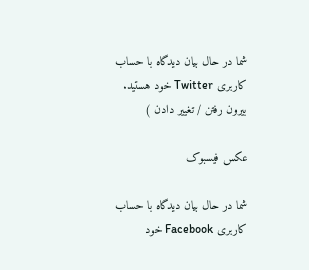شما در حال بیان دیدگاه با حساب کاربری Twitter خود هستید. بیرون رفتن / تغییر دادن )

عکس فیسبوک

شما در حال بیان دیدگاه با حساب کاربری Facebook خود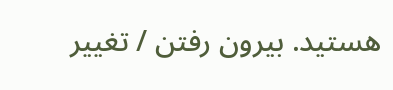هستید. بیرون رفتن / تغییر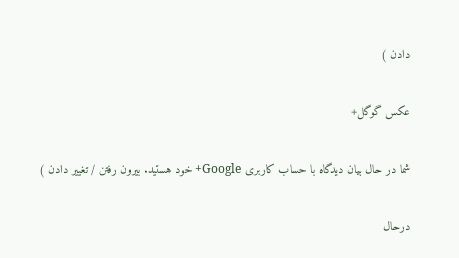دادن )

عکس گوگل+

شما در حال بیان دیدگاه با حساب کاربری Google+ خود هستید. بیرون رفتن / تغییر دادن )

درحال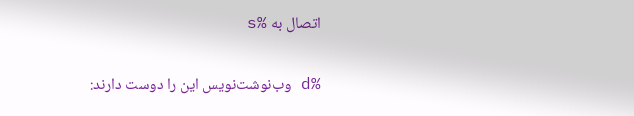اتصال به %s


%d وب‌نوشت‌نویس این را دوست دارند: